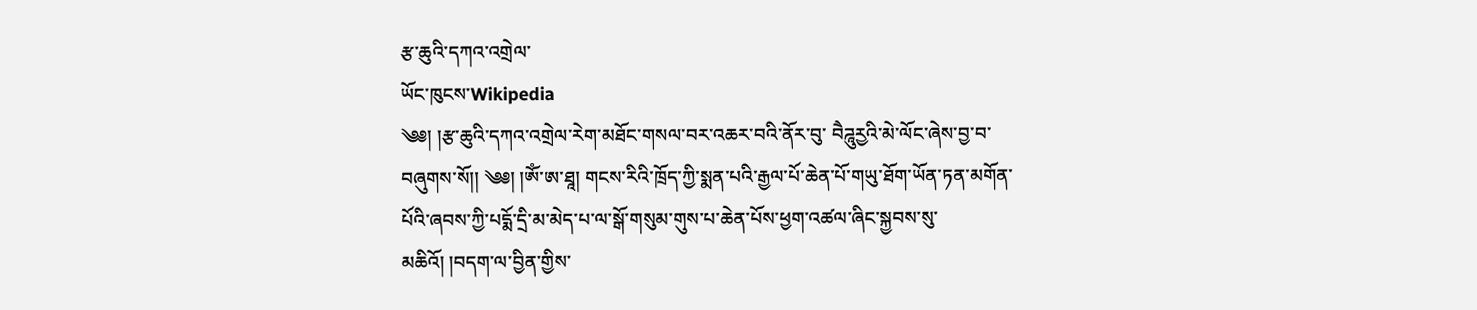རྩ་ཆུའི་དཀའ་འགྲེལ་
ཡོང་ཁུངས་Wikipedia
༄༅། །རྩ་ཆུའི་དཀའ་འགྲེལ་རེག་མཐོང་གསལ་བར་འཆར་བའི་ནོར་བུ་ བཻཌཱུརྱའི་མེ་ལོང་ཞེས་བྱ་བ་བཞུགས་སོ།། ༄༅། །ཨོཾ་ཨ་ཐཱ། གངས་རིའི་ཁྲོད་ཀྱི་སྨན་པའི་རྒྱལ་པོ་ཆེན་པོ་གཡུ་ཐོག་ཡོན་ཏན་མགོན་པོའི་ཞབས་ཀྱི་པདྨོ་དྲི་མ་མེད་པ་ལ་སྒོ་གསུམ་གུས་པ་ཆེན་པོས་ཕྱག་འཚལ་ཞིང་སྐྱབས་སུ་མཆིའོ། །བདག་ལ་བྱིན་གྱིས་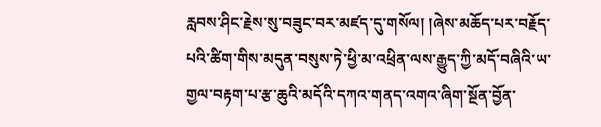རླབས་ཤིང་རྗེས་སུ་བཟུང་བར་མཛད་དུ་གསོལ། །ཞེས་མཆོད་པར་བརྗོད་པའི་ཚིག་གིས་མདུན་བསུས་ཏེ་ཕྱི་མ་འཕྲིན་ལས་རྒྱུད་ཀྱི་མདོ་བཞིའི་ཡ་གྱལ་བརྟག་པ་རྩ་ཆུའི་མདོའི་དཀའ་གནད་འགའ་ཞིག་སྔོན་བྱོན་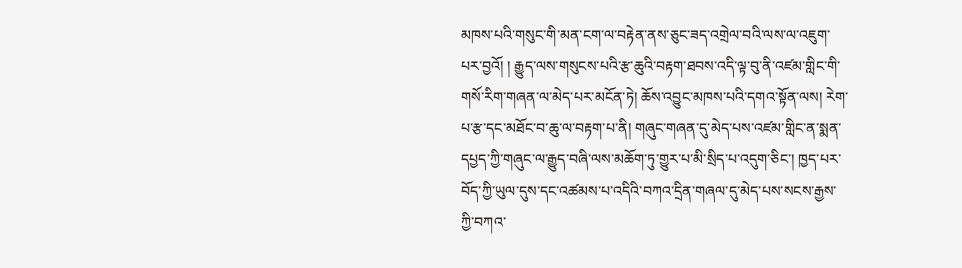མཁས་པའི་གསུང་གི་མན་ངག་ལ་བརྟེན་ནས་ཅུང་ཟད་འགྲེལ་བའི་ལས་ལ་འཇུག་པར་བྱའོ། ། རྒྱུད་ལས་གསུངས་པའི་རྩ་ཆུའི་བརྟག་ཐབས་འདི་ལྟ་བུ་ནི་འཛམ་གླིང་གི་གསོ་རིག་གཞན་ལ་མེད་པར་མངོན་ཏེ། ཆོས་འབྱུང་མཁས་པའི་དགའ་སྟོན་ལས། རེག་པ་རྩ་དང་མཐོང་བ་ཆུ་ལ་བརྟག་པ་ནི། གཞུང་གཞན་དུ་མེད་པས་འཛམ་གླིང་ན་སྨན་དཔྱད་ཀྱི་གཞུང་ལ་རྒྱུད་བཞི་ལས་མཆོག་ཏུ་གྱུར་པ་མི་སྲིད་པ་འདུག་ཅིང་། ཁྱད་པར་བོད་ཀྱི་ཡུལ་དུས་དང་འཚམས་པ་འདིའི་བཀའ་དྲིན་གཞལ་དུ་མེད་པས་སངས་རྒྱས་ཀྱི་བཀའ་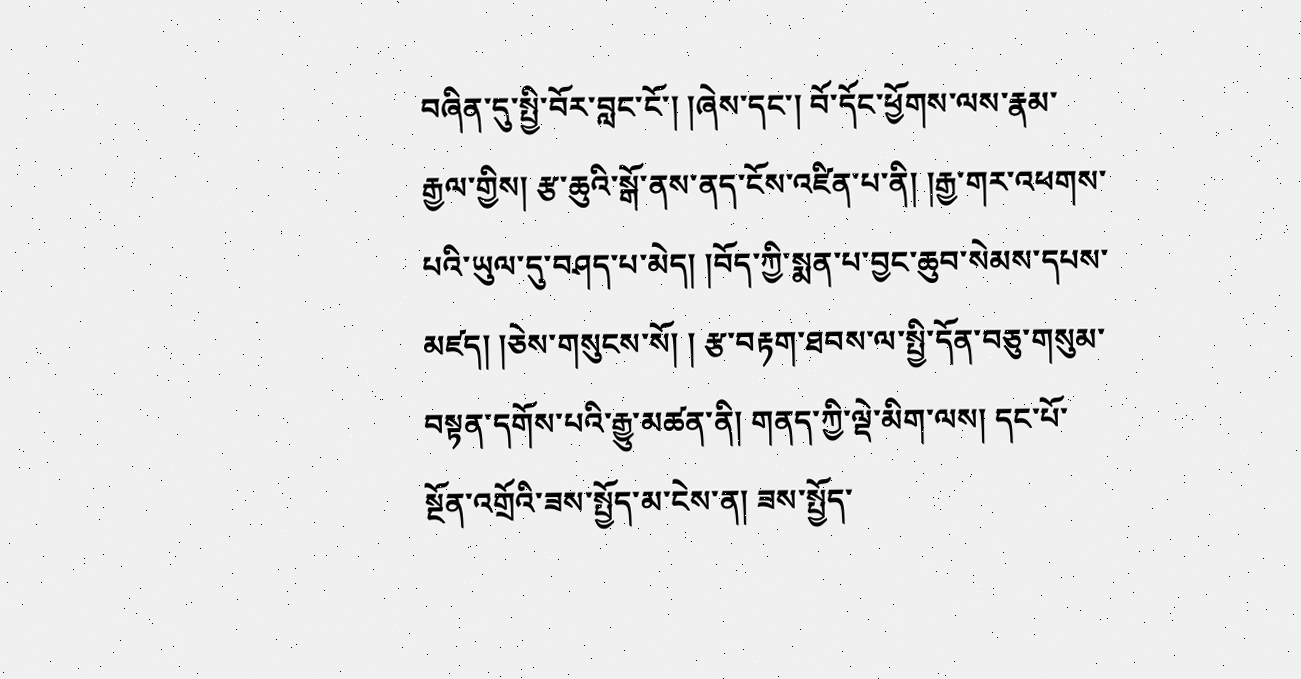བཞིན་དུ་སྤྱི་བོར་བླང་ངོ་། །ཞེས་དང་། བོ་དོང་ཕྱོགས་ལས་རྣམ་རྒྱལ་གྱིས། རྩ་ཆུའི་སྒོ་ནས་ནད་ངོས་འཛིན་པ་ནི། །རྒྱ་གར་འཕགས་པའི་ཡུལ་དུ་བཤད་པ་མེད། །བོད་ཀྱི་སྨན་པ་བྱང་ཆུབ་སེམས་དཔས་མཛད། །ཅེས་གསུངས་སོ། ། རྩ་བརྟག་ཐབས་ལ་སྤྱི་དོན་བཅུ་གསུམ་བསྟན་དགོས་པའི་རྒྱུ་མཚན་ནི། གནད་ཀྱི་ལྡེ་མིག་ལས། དང་པོ་སྔོན་འགྲོའི་ཟས་སྤྱོད་མ་ངེས་ན། ཟས་སྤྱོད་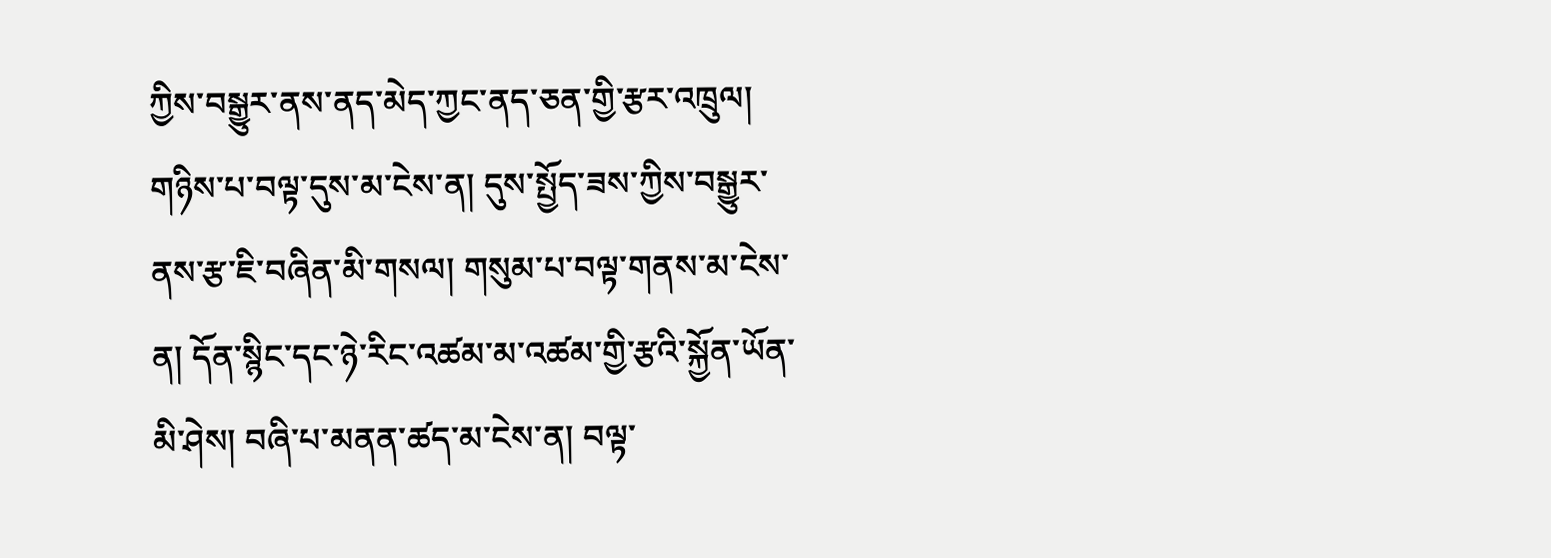ཀྱིས་བསྒྱུར་ནས་ནད་མེད་ཀྱང་ནད་ཅན་གྱི་རྩར་འཁྲུལ། གཉིས་པ་བལྟ་དུས་མ་ངེས་ན། དུས་སྤྱོད་ཟས་ཀྱིས་བསྒྱུར་ནས་རྩ་ཇི་བཞིན་མི་གསལ། གསུམ་པ་བལྟ་གནས་མ་ངེས་ན། དོན་སྙིང་དང་ཉེ་རིང་འཚམ་མ་འཚམ་གྱི་རྩའི་སྐྱོན་ཡོན་མི་ཤེས། བཞི་པ་མནན་ཚད་མ་ངེས་ན། བལྟ་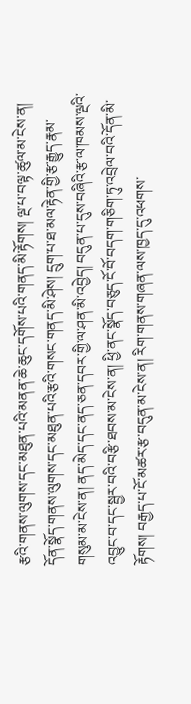རྩའི་གནས་ལུགས་དང་མཐུན་པའི་མནན་ཆེ་ཆུང་དགོས་པའི་གནད་མི་རྟོགས། ལྔ་པ་བལྟ་ཚུལ་མ་ངེས་ན། དོན་སྣོད་གནས་ལུགས་དང་མཐུན་པའི་རྩའི་གསང་གནད་མི་ཤེས། དྲུག་པ་ཐ་མལ་རྟེན་གྱི་རྩ་རྒྱུད་རྣམ་གསུམ་མ་ངེས་ན། ནད་མེད་དང་ནད་ཅན་དབར་གྱི་ལ་ཤན་མི་འབྱེད། བདུན་པ་དུས་བཞིའི་རྩ་ལ་ཁམས་ལྔའི་འབྱུང་བ་དང་སྦྱར་བའི་བརྩི་ཐབས་མ་ངེས་ན། ཕྱི་ནང་སྣོད་བཅུད་ངོ་བོ་བདག་གཅིག་ཏུ་འབྲེལ་བའི་དོན་མི་རྟོགས། བརྒྱད་པ་ངོ་མཚར་རྩ་བདུན་མ་ངེས་ན། རིག་གནས་གཞན་ལས་ཁྱད་དུ་འཕགས་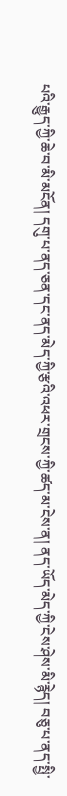པའི་རྒྱུད་ཀྱི་ཆེ་བ་མི་མངོན། དགུ་པ་ནད་ཅན་དང་ནད་མེད་ཀྱི་རྩའི་འཕར་གྲངས་ཀྱི་ཚད་མ་ངེས་ན། ནད་ཡོད་མེད་ཀྱི་ངེས་ཤེས་མི་རྙེད། བཅུ་པ་ནད་སྤྱི་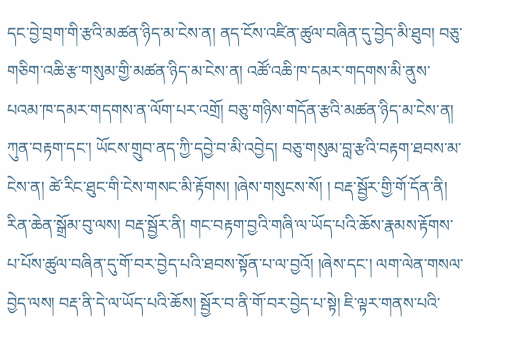དང་བྱེ་བྲག་གི་རྩའི་མཚན་ཉིད་མ་ངེས་ན། ནད་ངོས་འཛིན་ཚུལ་བཞིན་དུ་བྱེད་མི་ཐུབ། བཅུ་གཅིག་འཆི་རྩ་གསུམ་གྱི་མཚན་ཉིད་མ་ངེས་ན། འཚོ་འཆི་ཁ་དམར་གདགས་མི་ནུས་པའམ་ཁ་དམར་གདགས་ན་ལོག་པར་འགྲོ། བཅུ་གཉིས་གདོན་རྩའི་མཚན་ཉིད་མ་ངེས་ན། ཀུན་བརྟག་དང་། ཡོངས་གྲུབ་ནད་ཀྱི་དབྱེ་བ་མི་འབྱེད། བཅུ་གསུམ་བླ་རྩའི་བརྟག་ཐབས་མ་ངེས་ན། ཚེ་རིང་ཐུང་གི་ངེས་གསང་མི་རྟོགས། །ཞེས་གསུངས་སོ། ། བརྡ་སྦྱོར་གྱི་གོ་དོན་ནི། རིན་ཆེན་སྒྲོམ་བུ་ལས། བརྡ་སྦྱོར་ནི། གང་བརྟག་བྱའི་གཞི་ལ་ཡོད་པའི་ཆོས་རྣམས་རྟོགས་པ་པོས་ཚུལ་བཞིན་དུ་གོ་བར་བྱེད་པའི་ཐབས་སྟོན་པ་ལ་བྱའོ། །ཞེས་དང་། ལག་ལེན་གསལ་བྱེད་ལས། བརྡ་ནི་དེ་ལ་ཡོད་པའི་ཆོས། སྦྱོར་བ་ནི་གོ་བར་བྱེད་པ་སྟེ། ཇི་ལྟར་གནས་པའི་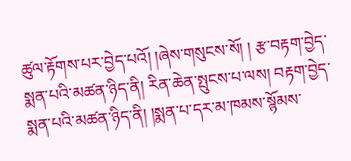ཚུལ་རྟོགས་པར་བྱེད་པའོ། །ཞེས་གསུངས་སོ། ། རྩ་བརྟག་བྱེད་སྨན་པའི་མཚན་ཉིད་ནི། རིན་ཆེན་སྤུངས་པ་ལས། བརྟག་བྱེད་སྨན་པའི་མཚན་ཉིད་ནི། །སྨན་པ་དར་མ་ཁམས་སྙོམས་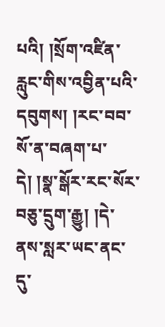པའི། །སྲོག་འཛིན་རླུང་གིས་འབྱིན་པའི་དབུགས། །རང་བབ་སོ་ན་བཞག་པ་དེ། །སྣ་སྒོར་རང་སོར་བཅུ་དྲུག་རྒྱུ། །དེ་ནས་སླར་ཡང་ནང་དུ་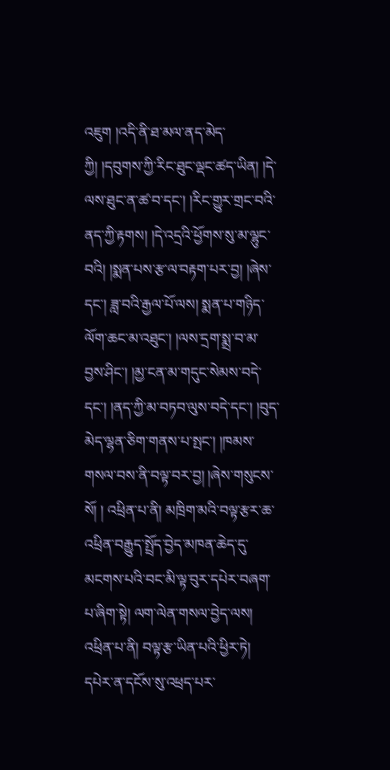འཇུག །འདི་ནི་ཐ་མལ་ནད་མེད་ཀྱི། །དབུགས་ཀྱི་རིང་ཐུང་ལྡང་ཚད་ཡིན། །དེ་ལས་ཐུང་ན་ཚ་བ་དང་། །རིང་གྱུར་གྲང་བའི་ནད་ཀྱི་རྟགས། །དེ་འདྲའི་ཕྱོགས་སུ་མ་ལྷུང་བའི། །སྨན་པས་རྩ་ལ་བརྟག་པར་བྱ། །ཞེས་དང་། ཟླ་བའི་རྒྱལ་པོ་ལས། སྨན་པ་གཉིད་ལོག་ཆང་མ་འཐུང་། །ལས་དྲག་སྨྲ་བ་མ་བྱས་ཤིང་། །མྱ་ངན་མ་གདུང་སེམས་བདེ་དང་། །ནད་ཀྱི་མ་བཏབ་ལུས་བདེ་དང་། །བུད་མེད་ལྷན་ཅིག་གནས་པ་སྤང་། །ཁམས་གསལ་བས་ནི་བལྟ་བར་བྱ། །ཞེས་གསུངས་སོ། ། འཕྲིན་པ་ནི། མཁྲིག་མའི་བལྟ་རྩར་ཆ་འཕྲིན་བརྒྱུད་སྤྲོད་བྱེད་མཁན་ཆེད་དུ་མངགས་པའི་བང་མི་ལྟ་བུར་དཔེར་བཞག་པ་ཞིག་སྟེ། ལག་ལེན་གསལ་བྱེད་ལས། འཕྲིན་པ་ནི། བལྟ་རྩ་ཡིན་པའི་ཕྱིར་ཏེ། དཔེར་ན་དངོས་སུ་འཕྲད་པར་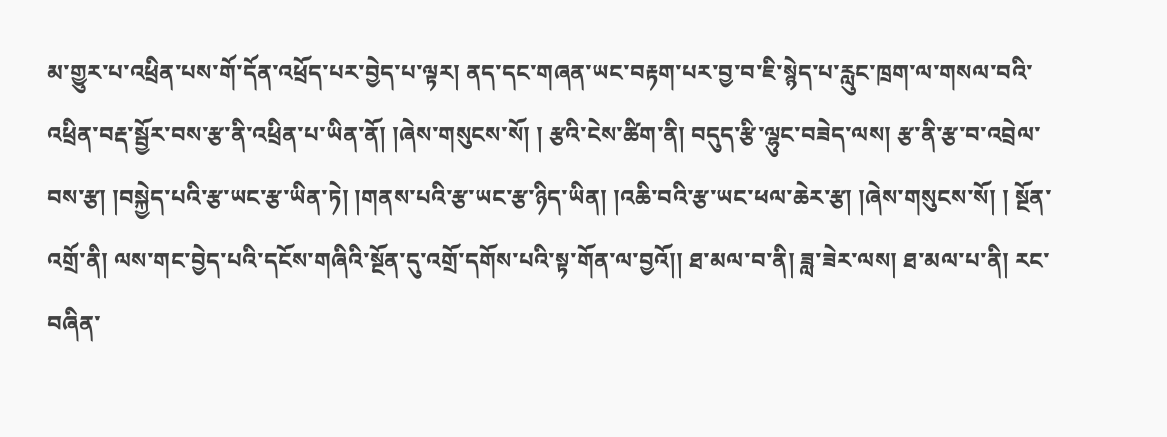མ་གྱུར་པ་འཕྲིན་པས་གོ་དོན་འཕྲོད་པར་བྱེད་པ་ལྟར། ནད་དང་གཞན་ཡང་བརྟག་པར་བྱ་བ་ཇི་སྙེད་པ་རླུང་ཁྲག་ལ་གསལ་བའི་འཕྲིན་བརྡ་སྦྱོར་བས་རྩ་ནི་འཕྲིན་པ་ཡིན་ནོ། །ཞེས་གསུངས་སོ། ། རྩའི་ངེས་ཚིག་ནི། བདུད་རྩི་ལྷུང་བཟེད་ལས། རྩ་ནི་རྩ་བ་འབྲེལ་བས་རྩ། །བསྐྱེད་པའི་རྩ་ཡང་རྩ་ཡིན་ཏེ། །གནས་པའི་རྩ་ཡང་རྩ་ཉིད་ཡིན། །འཆི་བའི་རྩ་ཡང་ཕལ་ཆེར་རྩ། །ཞེས་གསུངས་སོ། ། སྔོན་འགྲོ་ནི། ལས་གང་བྱེད་པའི་དངོས་གཞིའི་སྔོན་དུ་འགྲོ་དགོས་པའི་སྟ་གོན་ལ་བྱའོ།། ཐ་མལ་བ་ནི། ཟླ་ཟེར་ལས། ཐ་མལ་པ་ནི། རང་བཞིན་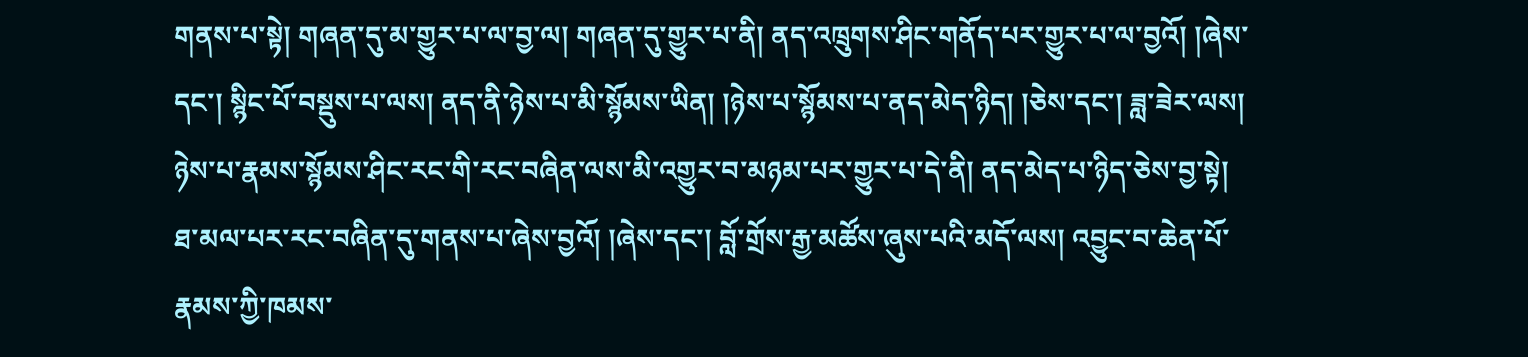གནས་པ་སྟེ། གཞན་དུ་མ་གྱུར་པ་ལ་བྱ་ལ། གཞན་དུ་གྱུར་པ་ནི། ནད་འཁྲུགས་ཤིང་གནོད་པར་གྱུར་པ་ལ་བྱའོ། །ཞེས་དང་། སྙིང་པོ་བསྡུས་པ་ལས། ནད་ནི་ཉེས་པ་མི་སྙོམས་ཡིན། །ཉེས་པ་སྙོམས་པ་ནད་མེད་ཉིད། །ཅེས་དང་། ཟླ་ཟེར་ལས། ཉེས་པ་རྣམས་སྙོམས་ཤིང་རང་གི་རང་བཞིན་ལས་མི་འགྱུར་བ་མཉམ་པར་གྱུར་པ་དེ་ནི། ནད་མེད་པ་ཉིད་ཅེས་བྱ་སྟེ། ཐ་མལ་པར་རང་བཞིན་དུ་གནས་པ་ཞེས་བྱའོ། །ཞེས་དང་། བློ་གྲོས་རྒྱ་མཚོས་ཞུས་པའི་མདོ་ལས། འབྱུང་བ་ཆེན་པོ་རྣམས་ཀྱི་ཁམས་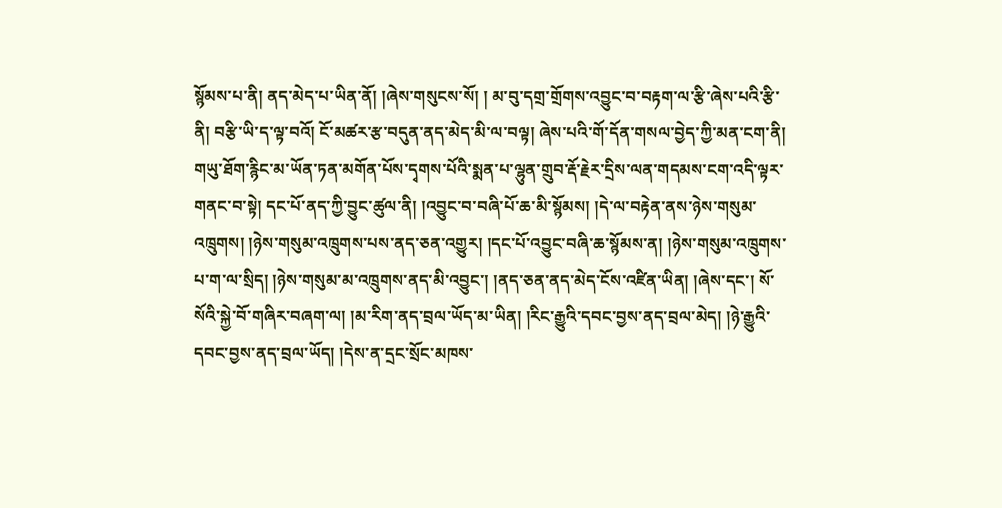སྙོམས་པ་ནི། ནད་མེད་པ་ཡིན་ནོ། །ཞེས་གསུངས་སོ། ། མ་བུ་དགྲ་གྲོགས་འབྱུང་བ་བརྟག་ལ་རྩི་ཞེས་པའི་རྩི་ནི། བརྩི་ཡི་ད་ལྟ་བའོ། ངོ་མཚར་རྩ་བདུན་ནད་མེད་མི་ལ་བལྟ། ཞེས་པའི་གོ་དོན་གསལ་བྱེད་ཀྱི་མན་ངག་ནི། གཡུ་ཐོག་རྙིང་མ་ཡོན་ཏན་མགོན་པོས་དྭགས་པོའི་སྨན་པ་ལྷུན་གྲུབ་རྡོ་རྗེར་དྲིས་ལན་གདམས་ངག་འདི་ལྟར་གནང་བ་སྟེ། དང་པོ་ནད་ཀྱི་བྱུང་ཚུལ་ནི། །འབྱུང་བ་བཞི་པོ་ཆ་མི་སྙོམས། །དེ་ལ་བརྟེན་ནས་ཉེས་གསུམ་འཁྲུགས། །ཉེས་གསུམ་འཁྲུགས་པས་ནད་ཅན་འགྱུར། །དང་པོ་འབྱུང་བཞི་ཆ་སྙོམས་ན། །ཉེས་གསུམ་འཁྲུགས་པ་ག་ལ་སྲིད། །ཉེས་གསུམ་མ་འཁྲུགས་ནད་མི་འབྱུང་། །ནད་ཅན་ནད་མེད་ངོས་འཛིན་ཡིན། །ཞེས་དང་། སོ་སོའི་སྐྱེ་བོ་གཞིར་བཞག་ལ། །མ་རིག་ནད་བྲལ་ཡོད་མ་ཡིན། །རིང་རྒྱུའི་དབང་བྱས་ནད་བྲལ་མེད། །ཉེ་རྒྱུའི་དབང་བྱས་ནད་བྲལ་ཡོད། །དེས་ན་དྲང་སྲོང་མཁས་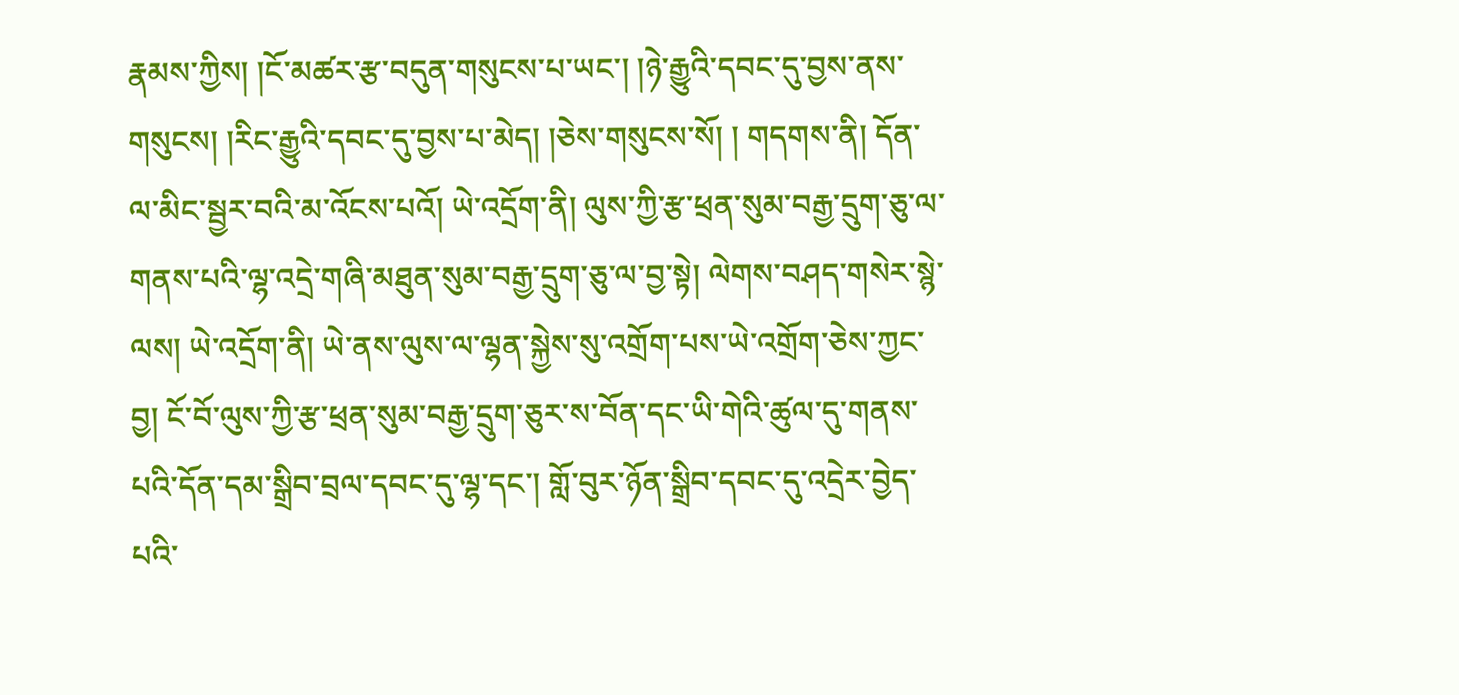རྣམས་ཀྱིས། །ངོ་མཚར་རྩ་བདུན་གསུངས་པ་ཡང་། །ཉེ་རྒྱུའི་དབང་དུ་བྱས་ནས་གསུངས། །རིང་རྒྱུའི་དབང་དུ་བྱས་པ་མེད། །ཅེས་གསུངས་སོ། ། གདགས་ནི། དོན་ལ་མིང་སྦྱར་བའི་མ་འོངས་པའོ། ཡེ་འདྲོག་ནི། ལུས་ཀྱི་རྩ་ཕྲན་སུམ་བརྒྱ་དྲུག་ཅུ་ལ་གནས་པའི་ལྷ་འདྲེ་གཞི་མཐུན་སུམ་བརྒྱ་དྲུག་ཅུ་ལ་བྱ་སྟེ། ལེགས་བཤད་གསེར་སྙེ་ལས། ཡེ་འདྲོག་ནི། ཡེ་ནས་ལུས་ལ་ལྷན་སྐྱེས་སུ་འགྲོག་པས་ཡེ་འགྲོག་ཅེས་ཀྱང་བྱ། ངོ་བོ་ལུས་ཀྱི་རྩ་ཕྲན་སུམ་བརྒྱ་དྲུག་ཅུར་ས་བོན་དང་ཡི་གེའི་ཚུལ་དུ་གནས་པའི་དོན་དམ་སྒྲིབ་བྲལ་དབང་དུ་ལྷ་དང་། གློ་བུར་ཉོན་སྒྲིབ་དབང་དུ་འདྲེར་བྱེད་པའི་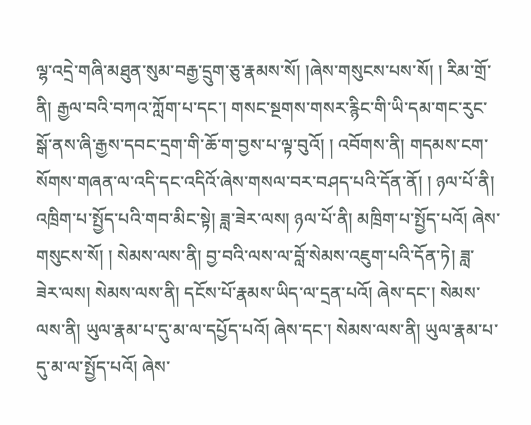ལྷ་འདྲེ་གཞི་མཐུན་སུམ་བརྒྱ་དྲུག་ཅུ་རྣམས་སོ། །ཞེས་གསུངས་པས་སོ། ། རིམ་གྲོ་ནི། རྒྱལ་བའི་བཀའ་ཀློག་པ་དང་། གསང་སྔགས་གསར་རྙིང་གི་ཡི་དམ་གང་རུང་སྒོ་ནས་ཞི་རྒྱས་དབང་དྲག་གི་ཆོ་ག་བྱས་པ་ལྟ་བུའོ། ། འབོགས་ནི། གདམས་ངག་སོགས་གཞན་ལ་འདི་དང་འདིའོ་ཞེས་གསལ་བར་བཤད་པའི་དོན་ནོ། ། ཉལ་པོ་ནི། འཁྲིག་པ་སྤྱོད་པའི་གབ་མིང་སྟེ། ཟླ་ཟེར་ལས། ཉལ་པོ་ནི། མཁྲིག་པ་སྤྱོད་པའོ། ཞེས་གསུངས་སོ། ། སེམས་ལས་ནི། བྱ་བའི་ལས་ལ་བློ་སེམས་འཇུག་པའི་དོན་ཏེ། ཟླ་ཟེར་ལས། སེམས་ལས་ནི། དངོས་པོ་རྣམས་ཡིད་ལ་དྲན་པའོ། ཞེས་དང་། སེམས་ལས་ནི། ཡུལ་རྣམ་པ་དུ་མ་ལ་དཔྱོད་པའོ། ཞེས་དང་། སེམས་ལས་ནི། ཡུལ་རྣམ་པ་དུ་མ་ལ་སྤྱོད་པའོ། ཞེས་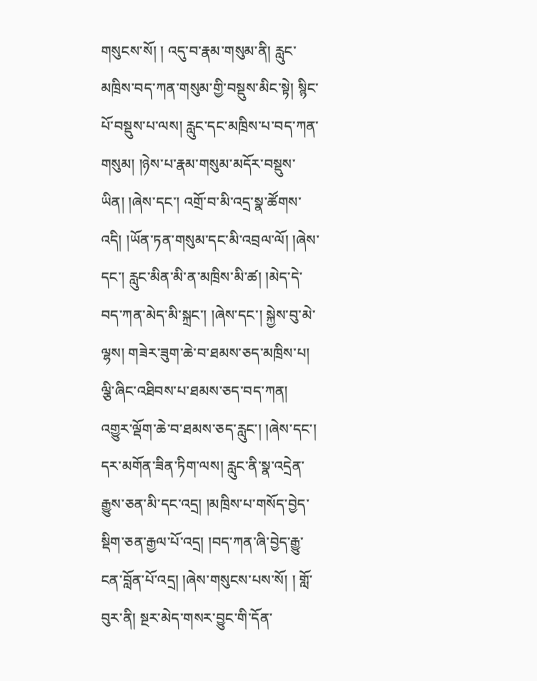གསུངས་སོ། ། འདུ་བ་རྣམ་གསུམ་ནི། རླུང་མཁྲིས་བད་ཀན་གསུམ་གྱི་བསྡུས་མིང་སྟེ། སྙིང་པོ་བསྡུས་པ་ལས། རླུང་དང་མཁྲིས་པ་བད་ཀན་གསུམ། །ཉེས་པ་རྣམ་གསུམ་མདོར་བསྡུས་ཡིན། །ཞེས་དང་། འགྲོ་བ་མི་འདྲ་སྣ་ཚོགས་འདི། །ཡོན་ཏན་གསུམ་དང་མི་འབྲལ་ལོ། །ཞེས་དང་། རླུང་མིན་མི་ན་མཁྲིས་མི་ཚ། །མེད་དེ་བད་ཀན་མེད་མི་སྐྲང་། །ཞེས་དང་། སྐྱེས་བུ་མེ་ལྷས། གཟེར་ཟུག་ཆེ་བ་ཐམས་ཅད་མཁྲིས་པ། ལྕི་ཞིང་འཐིབས་པ་ཐམས་ཅད་བད་ཀན། འགྱུར་ལྡོག་ཆེ་བ་ཐམས་ཅད་རླུང་། །ཞེས་དང་། དར་མགོན་ཟིན་ཏིག་ལས། རླུང་ནི་སྣ་འདྲེན་རྒྱུས་ཅན་མི་དང་འདྲ། །མཁྲིས་པ་གསོད་བྱེད་སྡིག་ཅན་རྒྱལ་པོ་འདྲ། །བད་ཀན་ཞི་བྱེད་རྒྱུ་ངན་བློན་པོ་འདྲ། །ཞེས་གསུངས་པས་སོ། ། གློ་བུར་ནི། སྔར་མེད་གསར་བྱུང་གི་དོན་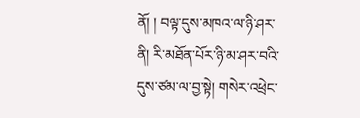ནོ། ། བལྟ་དུས་མཁའ་ལ་ཉི་ཤར་ནི། རི་མཐོན་པོར་ཉི་མ་ཤར་བའི་དུས་ཙམ་ལ་བྱ་སྟེ། གསེར་འཕྲེང་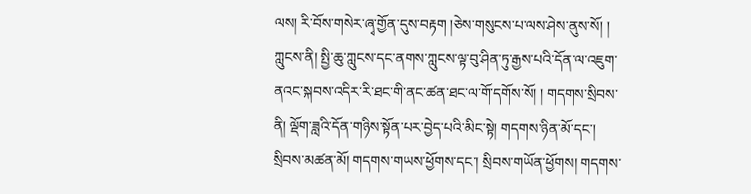ལས། རི་བོས་གསེར་ཞྭ་གྱོན་དུས་བརྟག །ཅེས་གསུངས་པ་ལས་ཤེས་ནུས་སོ། ། ཀླུངས་ནི། སྤྱི་ཆུ་ཀླུངས་དང་ནགས་ཀླུངས་ལྟ་བུ་ཤིན་ཏུ་རྒྱས་པའི་དོན་ལ་འཇུག་ནའང་སྐབས་འདིར་རི་ཐང་གི་ནང་ཚན་ཐང་ལ་གོ་དགོས་སོ། ། གདགས་སྲིབས་ནི། ལྡོག་ཟླའི་དོན་གཉིས་སྟོན་པར་བྱེད་པའི་མིང་སྟེ། གདགས་ཉིན་མོ་དང་། སྲིབས་མཚན་མོ། གདགས་གཡས་ཕྱོགས་དང་། སྲིབས་གཡོན་ཕྱོགས། གདགས་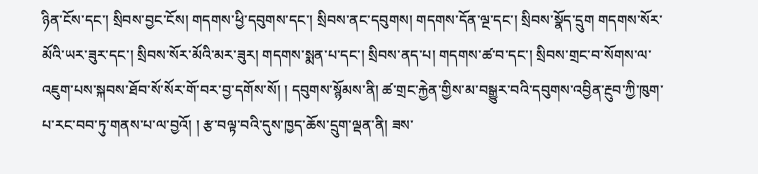ཉིན་ངོས་དང་། སྲིབས་བྱང་ངོས། གདགས་ཕྱི་དབུགས་དང་། སྲིབས་ནང་དབུགས། གདགས་དོན་ལྔ་དང་། སྲིབས་སྣོད་དྲུག གདགས་སོར་མོའི་ཡར་ཟུར་དང་། སྲིབས་སོར་མོའི་མར་ཟུར། གདགས་སྨན་པ་དང་། སྲིབས་ནད་པ། གདགས་ཚ་བ་དང་། སྲིབས་གྲང་བ་སོགས་ལ་འཇུག་པས་སྐབས་ཐོབ་སོ་སོར་གོ་བར་བྱ་དགོས་སོ། ། དབུགས་སྙོམས་ནི། ཚ་གྲང་རྐྱེན་གྱིས་མ་བསྒྱུར་བའི་དབུགས་འབྱིན་རྔུབ་ཀྱི་ཁུག་པ་རང་བབ་ཏུ་གནས་པ་ལ་བྱའོ། ། རྩ་བལྟ་བའི་དུས་ཁྱད་ཆོས་དྲུག་ལྡན་ནི། ཟས་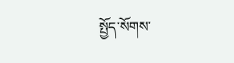སྤྱོད་སོགས་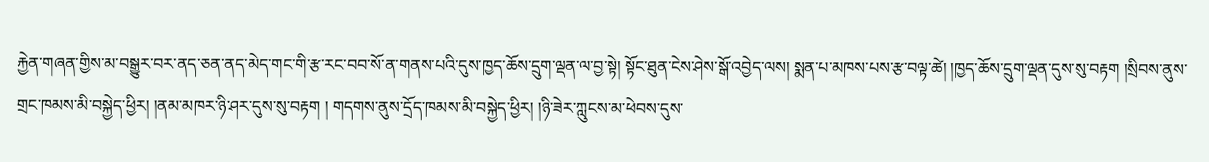རྐྱེན་གཞན་གྱིས་མ་བསྒྱུར་བར་ནད་ཅན་ནད་མེད་གང་གི་རྩ་རང་བབ་སོ་ན་གནས་པའི་དུས་ཁྱད་ཆོས་དྲུག་ལྡན་ལ་བྱ་སྟེ། སྟོང་ཐུན་ངེས་ཤེས་སྒོ་འབྱེད་ལས། སྨན་པ་མཁས་པས་རྩ་བལྟ་ཚེ། །ཁྱད་ཆོས་དྲུག་ལྡན་དུས་སུ་བརྟག །སྲིབས་ནུས་གྲང་ཁམས་མི་བསྐྱེད་ཕྱིར། །ནམ་མཁར་ཉི་ཤར་དུས་སུ་བརྟག ། གདགས་ནུས་དྲོད་ཁམས་མི་བསྐྱེད་ཕྱིར། །ཉི་ཟེར་ཀླུངས་མ་ཕེབས་དུས་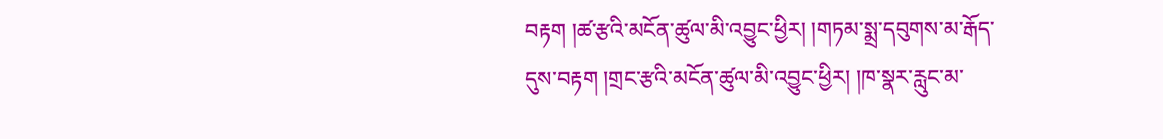བརྟག །ཚ་རྩའི་མངོན་ཚུལ་མི་འབྱུང་ཕྱིར། །གཏམ་སྨྲ་དབུགས་མ་རྒོད་དུས་བརྟག །གྲང་རྩའི་མངོན་ཚུལ་མི་འབྱུང་ཕྱིར། །ཁ་སྣར་རླུང་མ་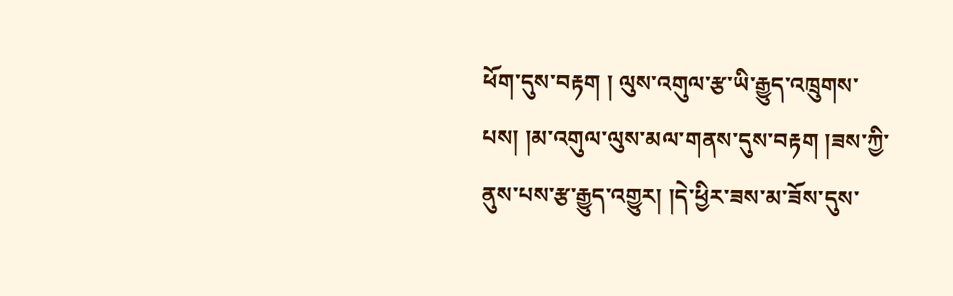ཕོག་དུས་བརྟག ། ལུས་འགུལ་རྩ་ཡི་རྒྱུད་འཁྲུགས་པས། །མ་འགུལ་ལུས་མལ་གནས་དུས་བརྟག །ཟས་ཀྱི་ནུས་པས་རྩ་རྒྱུད་འགྱུར། །དེ་ཕྱིར་ཟས་མ་ཟོས་དུས་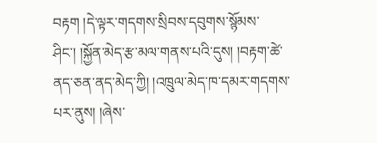བརྟག །དེ་ལྟར་གདགས་སྲིབས་དབུགས་སྙོམས་ཤིང་། །སྐྱོན་མེད་རྩ་མལ་གནས་པའི་དུས། །བརྟག་ཚེ་ནད་ཅན་ནད་མེད་ཀྱི། །འཁྲུལ་མེད་ཁ་དམར་གདགས་པར་ནུས། །ཞེས་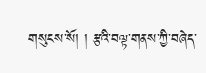གསུངས་སོ། ། རྩའི་བལྟ་གནས་ཀྱི་བཞེད་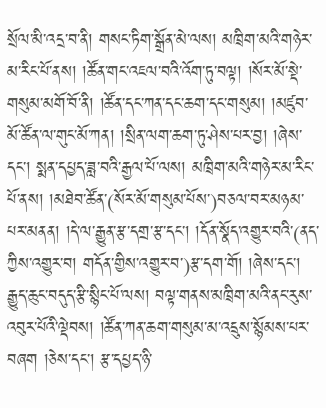སྲོལ་མི་འདྲ་བ་ནི། གསང་ཏིག་སྒྲོན་མེ་ལས། མཁྲིག་མའི་གཉེར་མ་རིང་པོ་ནས། །ཚོན་གང་འཇལ་བའི་འོག་ཏུ་བལྟ། །སོར་མོ་སྡེ་གསུམ་མགོ་བོ་ནི། །ཚོན་དང་ཀན་དང་ཆག་དང་གསུམ། །མཛུབ་མོ་ཚོན་ལ་གུང་མོ་ཀན། །སྲིན་ལག་ཆག་ཏུ་ཤེས་པར་བྱ། །ཞེས་དང་། སྨན་དཔྱད་ཟླ་བའི་རྒྱལ་པོ་ལས། མཁྲིག་མའི་གཉེར་མ་རིང་པོ་ནས། །མཐེབ་ཚོན་(སོར་མོ་གསུམ་པོས་)བཅལ་བར་མཉམ་པར་མནན། །དེ་ལ་རྒྱུན་རྩ་དགྲ་རྩ་དང་། །དོན་སྣོད་འགྱུར་བའི་(ནད་ཀྱིས་འགྱུར་བ། གདོན་གྱིས་འགྱུར་བ་)རྩ་དག་གོ། །ཞེས་དང་། རྒྱུད་ཆུང་བདུད་རྩི་སྙིང་པོ་ལས། བལྟ་གནས་མཁྲིག་མའི་ནང་རུས་འབུར་པོའི་ལྡེབས། །ཚོན་ཀན་ཆག་གསུམ་མ་འདྲུས་སྙོམས་པར་བཞག །ཅེས་དང་། རྩ་དཔྱད་ཉི་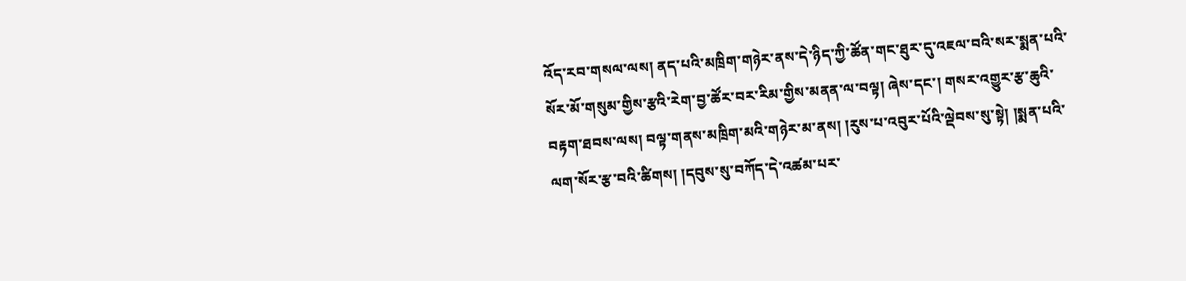འོད་རབ་གསལ་ལས། ནད་པའི་མཁྲིག་གཉེར་ནས་དེ་ཉིད་ཀྱི་ཚོན་གང་ཐུར་དུ་འཇལ་བའི་སར་སྨན་པའི་སོར་མོ་གསུམ་གྱིས་རྩའི་རེག་བྱ་ཚོར་བར་རིམ་གྱིས་མནན་ལ་བལྟ། ཞེས་དང་། གསར་འགྱུར་རྩ་ཆུའི་བརྟག་ཐབས་ལས། བལྟ་གནས་མཁྲིག་མའི་གཉེར་མ་ནས། །རུས་པ་འབུར་པོའི་ལྡེབས་སུ་སྟེ། །སྨན་པའི་ལག་སོར་རྩ་བའི་ཚིགས། །དབུས་སུ་བཀོད་དེ་འཚམ་པར་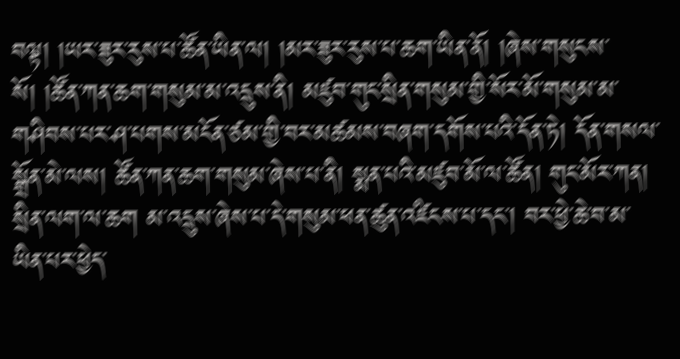བལྟ། །ཡར་ཟུར་རུས་པ་ཚོན་ཡིན་ལ། །མར་ཟུར་རུས་པ་ཆག་ཡིན་ནོ། །ཞེས་གསུངས་སོ། །ཚོན་ཀན་ཆག་གསུམ་མ་འདྲུས་ནི། མཛུབ་གུང་སྲིན་གསུམ་གྱི་སོར་མོ་གསུམ་མ་གཤིབས་པར་ཤ་པགས་མངོན་ཙམ་གྱི་བར་མཚམས་བཞག་དགོས་པའི་དོན་ཏེ། དོན་གསལ་སྒྲོན་མེ་ལས། ཚོན་ཀན་ཆག་གསུམ་ཞེས་པ་ནི། སྨན་པའི་མཛུབ་མོ་ལ་ཚོན། གུང་མོར་ཀན། སྲིན་ལག་ལ་ཆག མ་འདྲུས་ཞེས་པ་དེ་གསུམ་ཕན་ཚུན་འཛིངས་པ་དང་། བར་ཕྱེ་ཆེ་བ་མ་ཡིན་པར་ཕྱེད་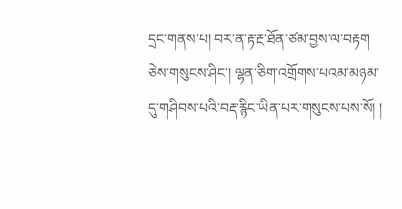དྲང་གནས་པ། བར་ན་རྟ་རྔ་ཐོན་ཙམ་བྱས་ལ་བརྟག ཅེས་གསུངས་ཤིང་། ལྷན་ཅིག་འགྲོགས་པའམ་མཉམ་དུ་གཤིབས་པའི་བརྡ་རྙིང་ཡིན་པར་གསུངས་པས་སོ། །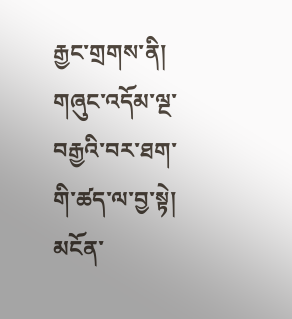རྒྱང་གྲགས་ནི། གཞུང་འདོམ་ལྔ་བརྒྱའི་བར་ཐག་གི་ཚད་ལ་བྱ་སྟེ། མངོན་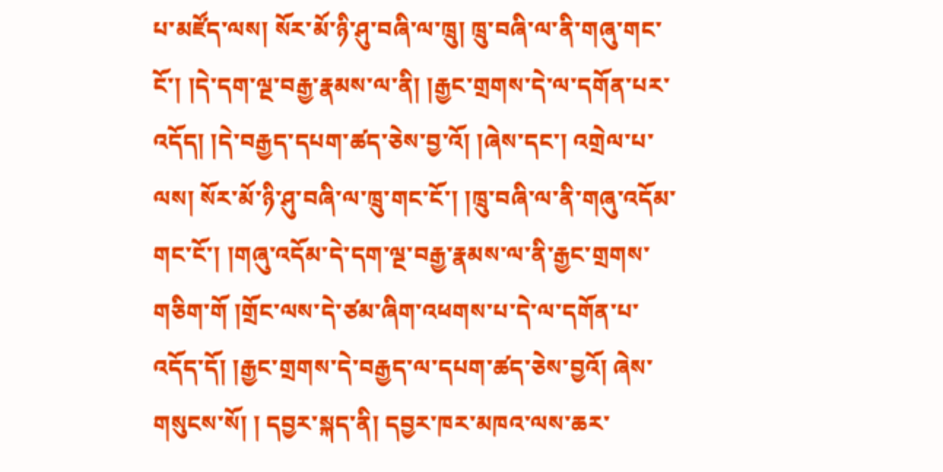པ་མཛོད་ལས། སོར་མོ་ཉི་ཤུ་བཞི་ལ་ཁྲུ། ཁྲུ་བཞི་ལ་ནི་གཞུ་གང་ངོ་། །དེ་དག་ལྔ་བརྒྱ་རྣམས་ལ་ནི། །རྒྱང་གྲགས་དེ་ལ་དགོན་པར་འདོད། །དེ་བརྒྱད་དཔག་ཚད་ཅེས་བྱ་འོ། །ཞེས་དང་། འགྲེལ་པ་ལས། སོར་མོ་ཉི་ཤུ་བཞི་ལ་ཁྲུ་གང་ངོ་། །ཁྲུ་བཞི་ལ་ནི་གཞུ་འདོམ་གང་ངོ་། །གཞུ་འདོམ་དེ་དག་ལྔ་བརྒྱ་རྣམས་ལ་ནི་རྒྱང་གྲགས་གཅིག་གོ །གྲོང་ལས་དེ་ཙམ་ཞིག་འཕགས་པ་དེ་ལ་དགོན་པ་འདོད་དོ། །རྒྱང་གྲགས་དེ་བརྒྱད་ལ་དཔག་ཚད་ཅེས་བྱའོ། ཞེས་གསུངས་སོ། ། དབྱར་སྐད་ནི། དབྱར་ཁར་མཁའ་ལས་ཆར་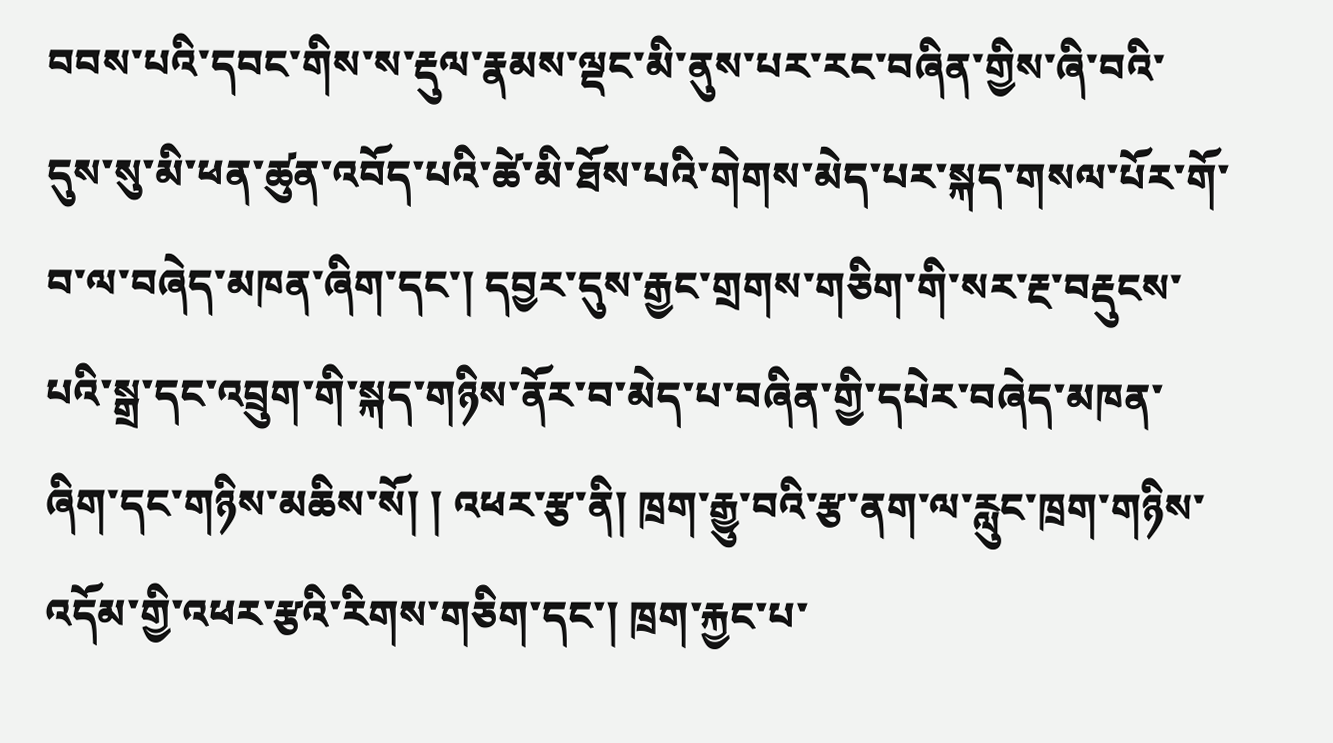བབས་པའི་དབང་གིས་ས་རྡུལ་རྣམས་ལྡང་མི་ནུས་པར་རང་བཞིན་གྱིས་ཞི་བའི་དུས་སུ་མི་ཕན་ཚུན་འབོད་པའི་ཚེ་མི་ཐོས་པའི་གེགས་མེད་པར་སྐད་གསལ་པོར་གོ་བ་ལ་བཞེད་མཁན་ཞིག་དང་། དབྱར་དུས་རྒྱང་གྲགས་གཅིག་གི་སར་རྔ་བརྡུངས་པའི་སྒྲ་དང་འབྲུག་གི་སྐད་གཉིས་ནོར་བ་མེད་པ་བཞིན་གྱི་དཔེར་བཞེད་མཁན་ཞིག་དང་གཉིས་མཆིས་སོ། ། འཕར་རྩ་ནི། ཁྲག་རྒྱུ་བའི་རྩ་ནག་ལ་རླུང་ཁྲག་གཉིས་འདོམ་གྱི་འཕར་རྩའི་རིགས་གཅིག་དང་། ཁྲག་རྐྱང་པ་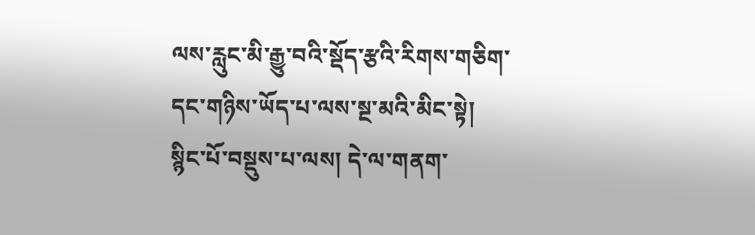ལས་རླུང་མི་རྒྱུ་བའི་སྡོད་རྩའི་རིགས་གཅིག་དང་གཉིས་ཡོད་པ་ལས་སྔ་མའི་མིང་སྟེ། སྙིང་པོ་བསྡུས་པ་ལས། དེ་ལ་གནག་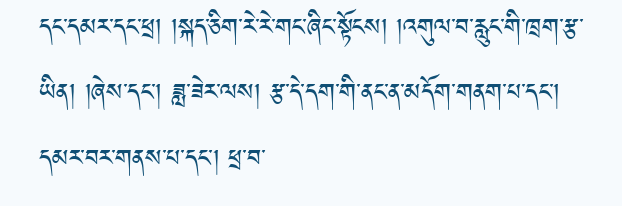དང་དམར་དང་ཕྲ། །སྐད་ཅིག་རེ་རེ་གང་ཞིང་སྟོངས། །འགུལ་བ་རླུང་གི་ཁྲག་རྩ་ཡིན། །ཞེས་དང་། ཟླ་ཟེར་ལས། རྩ་དེ་དག་གི་ནང་ན་མདོག་གནག་པ་དང་། དམར་བར་གནས་པ་དང་། ཕྲ་བ་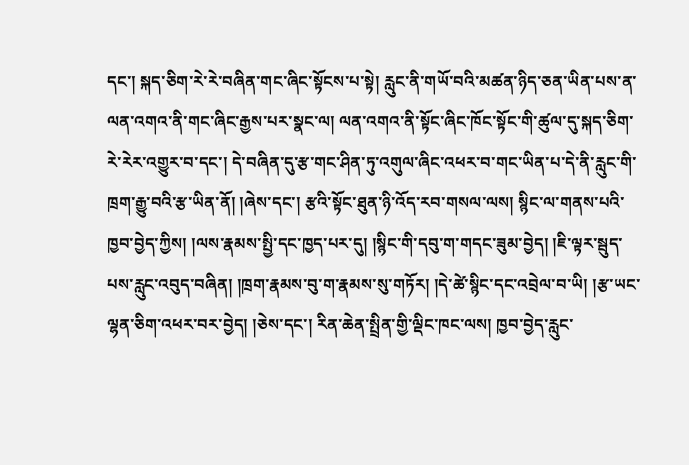དང་། སྐད་ཅིག་རེ་རེ་བཞིན་གང་ཞིང་སྟོངས་པ་སྟེ། རླུང་ནི་གཡོ་བའི་མཚན་ཉིད་ཅན་ཡིན་པས་ན་ལན་འགའ་ནི་གང་ཞིང་རྒྱས་པར་སྣང་ལ། ལན་འགའ་ནི་སྟོང་ཞིང་ཁོང་སྟོང་གི་ཚུལ་དུ་སྐད་ཅིག་རེ་རེར་འགྱུར་བ་དང་། དེ་བཞིན་དུ་རྩ་གང་ཤིན་ཏུ་འགུལ་ཞིང་འཕར་བ་གང་ཡིན་པ་དེ་ནི་རླུང་གི་ཁྲག་རྒྱུ་བའི་རྩ་ཡིན་ནོ། །ཞེས་དང་། རྩའི་སྟོང་ཐུན་ཉི་འོད་རབ་གསལ་ལས། སྙིང་ལ་གནས་པའི་ཁྱབ་བྱེད་ཀྱིས། །ལས་རྣམས་སྤྱི་དང་ཁྱད་པར་དུ། །སྙིང་གི་དབུ་ག་གདང་ཟུམ་བྱེད། །ཇི་ལྟར་སྦུད་པས་རླུང་འབུད་བཞིན། །ཁྲག་རྣམས་བུ་ག་རྣམས་སུ་གཏོར། །དེ་ཚེ་སྙིང་དང་འབྲེལ་བ་ཡི། །རྩ་ཡང་ལྷན་ཅིག་འཕར་བར་བྱེད། །ཅེས་དང་། རིན་ཆེན་སྤྲིན་གྱི་ལྡིང་ཁང་ལས། ཁྱབ་བྱེད་རླུང་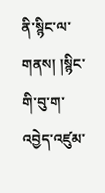ནི་སྙིང་ལ་གནས། །སྙིང་གི་བུ་ག་འབྱེད་འཛུམ་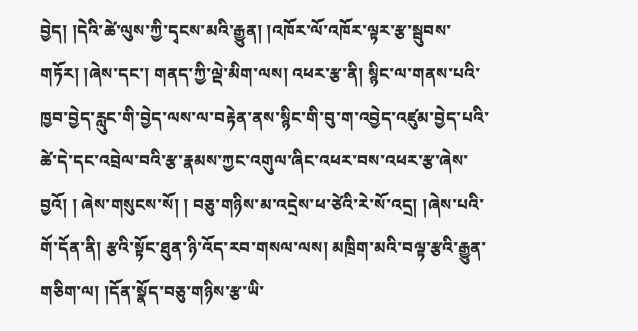བྱེད། །དེའི་ཚེ་ལུས་ཀྱི་དྭངས་མའི་རྒྱུན། །འཁོར་ལོ་འཁོར་ལྟར་རྩ་སྦུབས་གཏོར། །ཞེས་དང་། གནད་ཀྱི་ལྡེ་མིག་ལས། འཕར་རྩ་ནི། སྙིང་ལ་གནས་པའི་ཁྱབ་བྱེད་རླུང་གི་བྱེད་ལས་ལ་བརྟེན་ནས་སྙིང་གི་བུ་ག་འབྱེད་འཛུམ་བྱེད་པའི་ཚེ་དེ་དང་འབྲེལ་བའི་རྩ་རྣམས་ཀྱང་འགུལ་ཞིང་འཕར་བས་འཕར་རྩ་ཞེས་བྱའོ། ། ཞེས་གསུངས་སོ། ། བཅུ་གཉིས་མ་འདྲེས་ཕ་ཙེའི་རེ་སོ་འདྲ། །ཞེས་པའི་གོ་དོན་ནི། རྩའི་སྟོང་ཐུན་ཉི་འོད་རབ་གསལ་ལས། མཁྲིག་མའི་བལྟ་རྩའི་རྒྱུན་གཅིག་ལ། །དོན་སྣོད་བཅུ་གཉིས་རྩ་ཡི་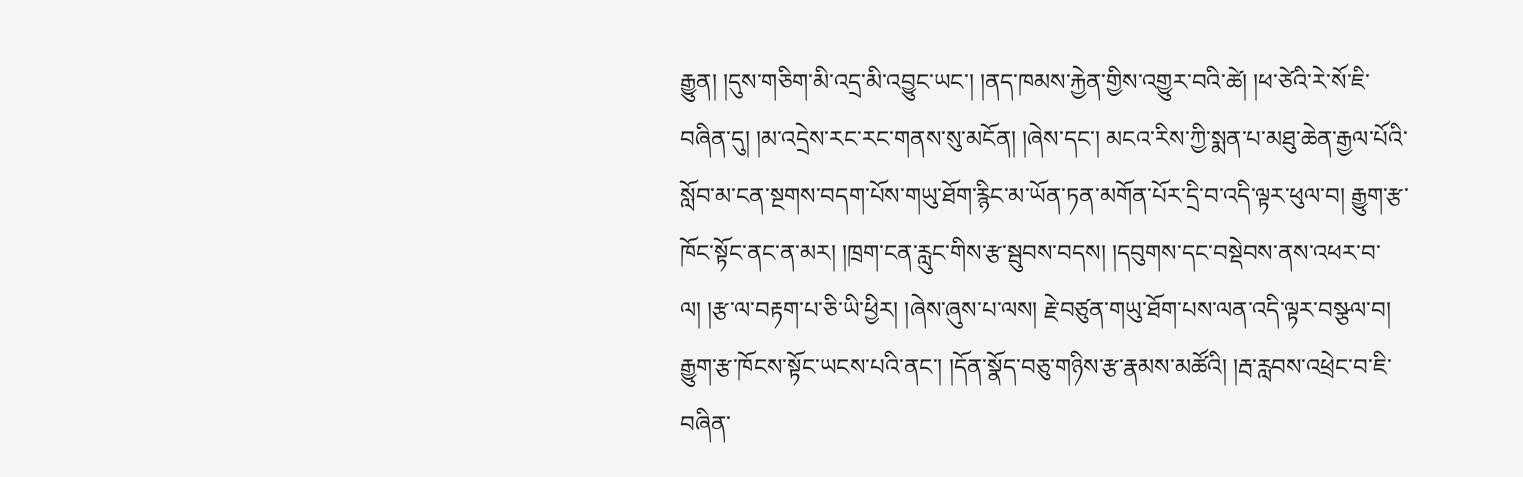རྒྱུན། །དུས་གཅིག་མི་འདྲ་མི་འབྱུང་ཡང་། །ནད་ཁམས་རྐྱེན་གྱིས་འགྱུར་བའི་ཚེ། །ཕ་ཙེའི་རེ་སོ་ཇི་བཞིན་དུ། །མ་འདྲེས་རང་རང་གནས་སུ་མངོན། །ཞེས་དང་། མངའ་རིས་ཀྱི་སྨན་པ་མཐུ་ཆེན་རྒྱལ་པོའི་སློབ་མ་ངན་སྔགས་བདག་པོས་གཡུ་ཐོག་རྙིང་མ་ཡོན་ཏན་མགོན་པོར་དྲི་བ་འདི་ལྟར་ཕུལ་བ། རྒྱུག་རྩ་ཁོང་སྟོང་ནང་ན་མར། །ཁྲག་ངན་རླུང་གིས་རྩ་སྦུབས་བདས། །དབུགས་དང་བསྡེབས་ནས་འཕར་བ་ལ། །རྩ་ལ་བརྟག་པ་ཅི་ཡི་ཕྱིར། །ཞེས་ཞུས་པ་ལས། རྗེ་བཙུན་གཡུ་ཐོག་པས་ལན་འདི་ལྟར་བསྩལ་བ། རྒྱུག་རྩ་ཁོངས་སྟོང་ཡངས་པའི་ནང་། །དོན་སྣོད་བཅུ་གཉིས་རྩ་རྣམས་མཚོའི། །རྦ་རླབས་འཕྲེང་བ་ཇི་བཞིན་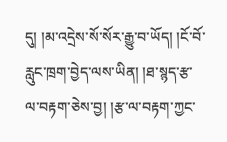དུ། །མ་འདྲེས་སོ་སོར་རྒྱུ་བ་ཡོད། །ངོ་བོ་རླུང་ཁྲག་བྱེད་ལས་ཡིན། །ཐ་སྙད་རྩ་ལ་བརྟག་ཅེས་བྱ། །རྩ་ལ་བརྟག་ཀྱང་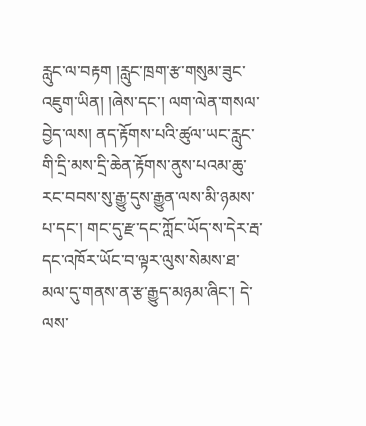རླུང་ལ་བརྟག །རླུང་ཁྲག་རྩ་གསུམ་ཟུང་འཇུག་ཡིན། །ཞེས་དང་། ལག་ལེན་གསལ་བྱེད་ལས། ནད་རྟོགས་པའི་ཚུལ་ཡང་རླུང་གི་དྲི་མས་དྲི་ཆེན་རྟོགས་ནུས་པའམ་ཆུ་རང་བབས་སུ་རྒྱུ་དུས་རྒྱུན་ལས་མི་ཉམས་པ་དང་། གང་དུ་རྫ་དང་ཀློང་ཡོད་ས་དེར་རྦ་དང་འཁོར་ཡོང་བ་ལྟར་ལུས་སེམས་ཐ་མལ་དུ་གནས་ན་རྩ་རྒྱུད་མཉམ་ཞིང་། དེ་ལས་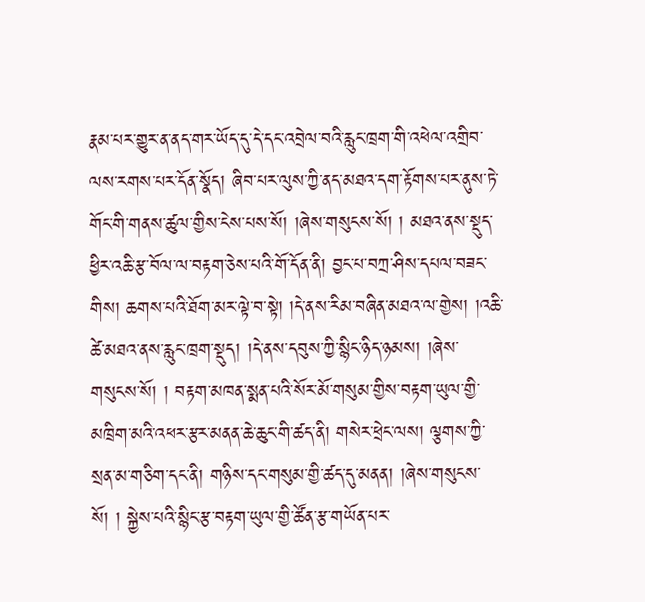རྣམ་པར་གྱུར་ན་ནད་གར་ཡོད་དུ་དེ་དང་འབྲེལ་བའི་རླུང་ཁྲག་གི་འཕེལ་འགྲིབ་ལས་རགས་པར་དོན་སྣོད། ཞིབ་པར་ལུས་ཀྱི་ནད་མཐའ་དག་རྟོགས་པར་ནུས་ཏེ་གོང་གི་གནས་ཚུལ་གྱིས་ངེས་པས་སོ། །ཞེས་གསུངས་སོ། ། མཐའ་ནས་སྡུད་ཕྱིར་འཆི་རྩ་བོལ་ལ་བརྟག་ཅེས་པའི་གོ་དོན་ནི། བྱང་པ་བཀྲ་ཤིས་དཔལ་བཟང་གིས། ཆགས་པའི་ཐོག་མར་ལྟེ་བ་སྟེ། །དེ་ནས་རིམ་བཞིན་མཐའ་ལ་གྱེས། །འཆི་ཚེ་མཐའ་ནས་རླུང་ཁྲག་སྡུད། །དེ་ནས་དབུས་ཀྱི་སྙིང་ཉིད་ཉམས། །ཞེས་གསུངས་སོ། ། བརྟག་མཁན་སྨན་པའི་སོར་མོ་གསུམ་གྱིས་བརྟག་ཡུལ་གྱི་མཁྲིག་མའི་འཕར་རྩར་མནན་ཆེ་ཆུང་གི་ཚད་ནི། གསེར་ཕྲེང་ལས། ལྕགས་ཀྱི་སྲན་མ་གཅིག་དང་ནི། གཉིས་དང་གསུམ་གྱི་ཚད་དུ་མནན། །ཞེས་གསུངས་སོ། ། སྐྱེས་པའི་སྙིང་རྩ་བརྟག་ཡུལ་གྱི་ཚོན་རྩ་གཡོན་པར་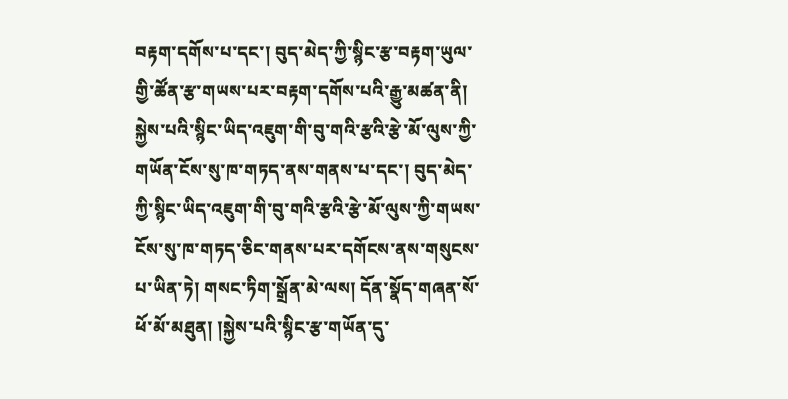བརྟག་དགོས་པ་དང་། བུད་མེད་ཀྱི་སྙིང་རྩ་བརྟག་ཡུལ་གྱི་ཚོན་རྩ་གཡས་པར་བརྟག་དགོས་པའི་རྒྱུ་མཚན་ནི། སྐྱེས་པའི་སྙིང་ཡིད་འཇུག་གི་བུ་གའི་རྩའི་རྩེ་མོ་ལུས་ཀྱི་གཡོན་ངོས་སུ་ཁ་གཏད་ནས་གནས་པ་དང་། བུད་མེད་ཀྱི་སྙིང་ཡིད་འཇུག་གི་བུ་གའི་རྩའི་རྩེ་མོ་ལུས་ཀྱི་གཡས་ངོས་སུ་ཁ་གཏད་ཅིང་གནས་པར་དགོངས་ནས་གསུངས་པ་ཡིན་ཏེ། གསང་ཏིག་སྒྲོན་མེ་ལས། དོན་སྣོད་གཞན་སོ་ཕོ་མོ་མཐུན། །སྐྱེས་པའི་སྙིང་རྩ་གཡོན་དུ་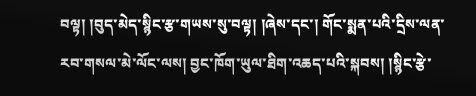བལྟ། །བུད་མེད་སྙིང་རྩ་གཡས་སུ་བལྟ། །ཞེས་དང་། གོང་སྨན་པའི་དྲིས་ལན་རབ་གསལ་མེ་ལོང་ལས། བྱང་ཁོག་ཡུལ་ཐིག་འཆད་པའི་སྐབས། །སྙིང་རྩེ་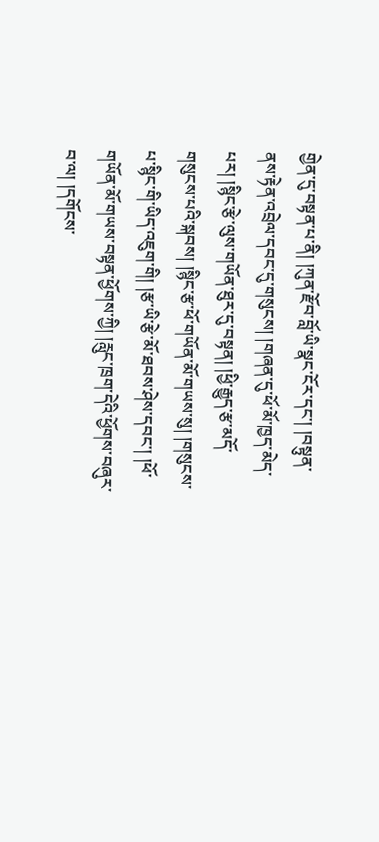གྱེན་དུ་བསྟན་པ་ནི། །ཀུན་རྫོབ་བློ་ཡི་སྣང་ངོར་དང་། །བསྟུན་ནས་རྟེན་འབྲེལ་དབང་དུ་གསུངས། །གཞན་དུ་ཕོ་མོ་ཁྱད་མེད་པར། །སྙིང་རྩེ་ལུས་གཡོན་ཐུར་དུ་བསྟན། །ཕྱི་རྒྱུད་རྩ་མདོ་གསུངས་པའི་སྐབས། །སྙིང་རྩ་ཕོ་གཡོན་མོ་གཡས་སུ། །གསུངས་པ་སྙིང་གི་ཡིད་འཇུག་གི། །རྩ་ཡི་རྩེ་མོ་ཐབས་ཤེས་དབང་། །ཕོ་གཡོན་མོ་གཡས་བསྟན་ཕྱོགས་ཀྱི། །རླུང་ཁྲག་དེའི་ཕྱོགས་བཞུར་བ་ལ། །དགོངས་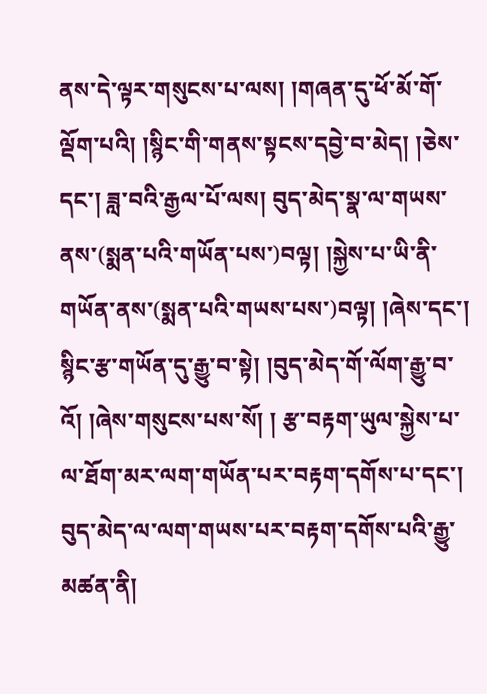ནས་དེ་ལྟར་གསུངས་པ་ལས། །གཞན་དུ་ཕོ་མོ་གོ་ལྡོག་པའི། །སྙིང་གི་གནས་སྟངས་དབྱེ་བ་མེད། །ཅེས་དང་། ཟླ་བའི་རྒྱལ་པོ་ལས། བུད་མེད་སྣ་ལ་གཡས་ནས་(སྨན་པའི་གཡོན་པས་)བལྟ། །སྐྱེས་པ་ཡི་ནི་གཡོན་ནས་(སྨན་པའི་གཡས་པས་)བལྟ། །ཞེས་དང་། སྙིང་རྩ་གཡོན་དུ་རྒྱུ་བ་སྟེ། །བུད་མེད་གོ་ལོག་རྒྱུ་བ་འོ། །ཞེས་གསུངས་པས་སོ། ། རྩ་བརྟག་ཡུལ་སྐྱེས་པ་ལ་ཐོག་མར་ལག་གཡོན་པར་བརྟག་དགོས་པ་དང་། བུད་མེད་ལ་ལག་གཡས་པར་བརྟག་དགོས་པའི་རྒྱུ་མཚན་ནི།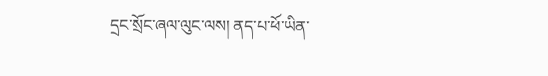དྲང་སྲོང་ཞལ་ལུང་ལས། ནད་པ་ཕོ་ཡིན་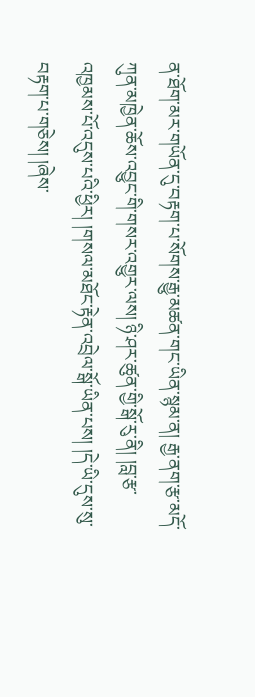ན་ཐོག་མར་གཡོན་དུ་བརྟག་པ་སོགས་རྒྱུ་མཚན་གང་ཡིན་སྙམ་ན། རྒྱ་ནག་རྩ་མདོ་ཀུན་མཁྱེན་ཆོས་འབྱུང་གི་གསར་འགྱུར་ལས། ཉི་ཤར་ཚུན་གྱི་སྒོ་རུ་ནི། །བླ་རྩ་འཁྱམས་པོ་འདུས་པའི་ཕྱིར། །གསལ་མཐོང་རྟེན་འབྲེལ་སྒོ་ཡིན་པས། །དེ་ཡི་དུས་སུ་བརྟག་པ་གཅེས། །ཞེས་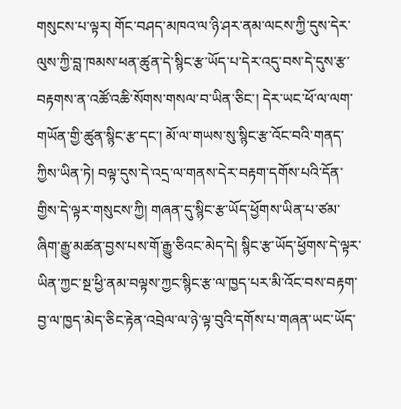གསུངས་པ་ལྟར། གོང་བཤད་མཁའ་ལ་ཉི་ཤར་ནམ་ལངས་ཀྱི་དུས་དེར་ལུས་ཀྱི་བླ་ཁམས་ཕན་ཚུན་དེ་སྙིང་རྩ་ཡོད་པ་དེར་འདུ་བས་དེ་དུས་རྩ་བརྟགས་ན་འཚོ་འཆི་སོགས་གསལ་བ་ཡིན་ཅིང་། དེར་ཡང་ཕོ་ལ་ལག་གཡོན་གྱི་ཚུན་སྙིང་རྩ་དང་། མོ་ལ་གཡས་སུ་སྙིང་རྩ་འོང་བའི་གནད་ཀྱིས་ཡིན་ཏེ། བལྟ་དུས་དེ་འདྲ་ལ་གནས་དེར་བརྟག་དགོས་པའི་དོན་གྱིས་དེ་ལྟར་གསུངས་ཀྱི། གཞན་དུ་སྙིང་རྩ་ཡོད་ཕྱོགས་ཡིན་པ་ཙམ་ཞིག་རྒྱུ་མཚན་བྱས་པས་གོ་རྒྱུ་ཅིའང་མེད་དེ། སྙིང་རྩ་ཡོད་ཕྱོགས་དེ་ལྟར་ཡིན་ཀྱང་སྔ་ཕྱི་ནམ་བལྟས་ཀྱང་སྙིང་རྩ་ལ་ཁྱད་པར་མི་འོང་བས་བརྟག་བྱ་ལ་ཁྱད་མེད་ཅིང་རྟེན་འབྲེལ་ལ་ཉེ་ལྟ་བུའི་དགོས་པ་གཞན་ཡང་ཡོད་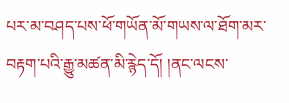པར་མ་བཤད་པས་ཕོ་གཡོན་མོ་གཡས་ལ་ཐོག་མར་བརྟག་པའི་རྒྱུ་མཚན་མི་རྙེད་དོ། །ནང་ལངས་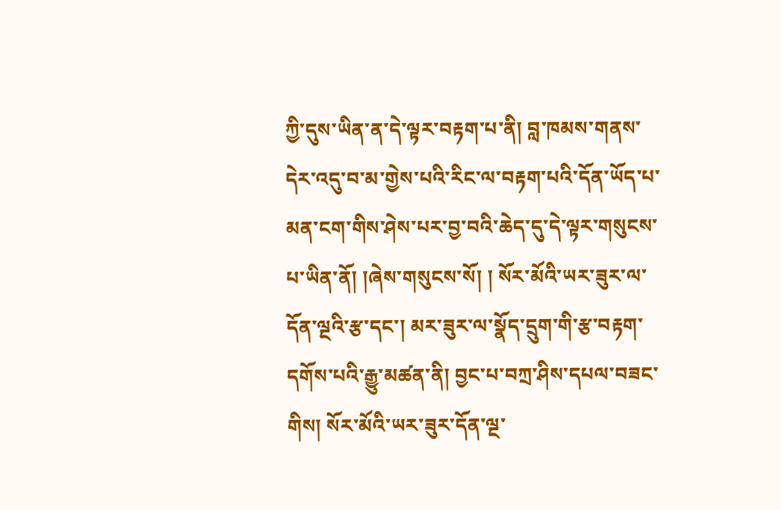ཀྱི་དུས་ཡིན་ན་དེ་ལྟར་བརྟག་པ་ནི། བླ་ཁམས་གནས་དེར་འདུ་བ་མ་གྱེས་པའི་རིང་ལ་བརྟག་པའི་དོན་ཡོད་པ་མན་ངག་གིས་ཤེས་པར་བྱ་བའི་ཆེད་དུ་དེ་ལྟར་གསུངས་པ་ཡིན་ནོ། །ཞེས་གསུངས་སོ། ། སོར་མོའི་ཡར་ཟུར་ལ་དོན་ལྔའི་རྩ་དང་། མར་ཟུར་ལ་སྣོད་དྲུག་གི་རྩ་བརྟག་དགོས་པའི་རྒྱུ་མཚན་ནི། བྱང་པ་བཀྲ་ཤིས་དཔལ་བཟང་གིས། སོར་མོའི་ཡར་ཟུར་དོན་ལྔ་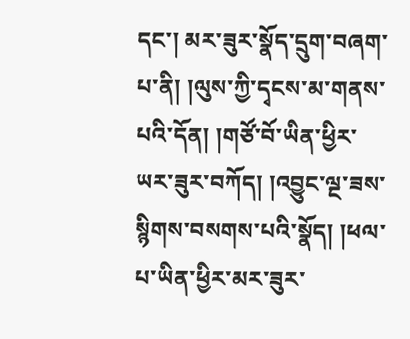དང་། མར་ཟུར་སྣོད་དྲུག་བཞག་པ་ནི། །ལུས་ཀྱི་དྭངས་མ་གནས་པའི་དོན། །གཙོ་བོ་ཡིན་ཕྱིར་ཡར་ཟུར་བཀོད། །འབྱུང་ལྔ་ཟས་སྙིགས་བསགས་པའི་སྣོད། །ཕལ་པ་ཡིན་ཕྱིར་མར་ཟུར་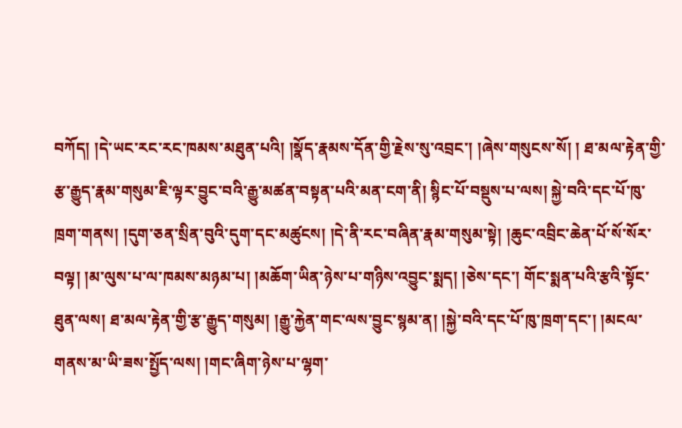བཀོད། །དེ་ཡང་རང་རང་ཁམས་མཐུན་པའི། །སྣོད་རྣམས་དོན་གྱི་རྗེས་སུ་འབྲང་། །ཞེས་གསུངས་སོ། ། ཐ་མལ་རྟེན་གྱི་རྩ་རྒྱུད་རྣམ་གསུམ་ཇི་ལྟར་བྱུང་བའི་རྒྱུ་མཚན་བསྟན་པའི་མན་ངག་ནི། སྙིང་པོ་བསྡུས་པ་ལས། སྐྱེ་བའི་དང་པོ་ཁུ་ཁྲག་གནས། །དུག་ཅན་སྲིན་བུའི་དུག་དང་མཚུངས། །དེ་ནི་རང་བཞིན་རྣམ་གསུམ་སྟེ། །ཆུང་འབྲིང་ཆེན་པོ་སོ་སོར་བལྟ། །མ་ལུས་པ་ལ་ཁམས་མཉམ་པ། །མཆོག་ཡིན་ཉེས་པ་གཉིས་འབྱུང་སྨད། །ཅེས་དང་། གོང་སྨན་པའི་རྩའི་སྟོང་ཐུན་ལས། ཐ་མལ་རྟེན་གྱི་རྩ་རྒྱུད་གསུམ། །རྒྱུ་རྐྱེན་གང་ལས་བྱུང་སྙམ་ན། །སྐྱེ་བའི་དང་པོ་ཁུ་ཁྲག་དང་། །མངལ་གནས་མ་ཡི་ཟས་སྤྱོད་ལས། །གང་ཞིག་ཉེས་པ་ལྷག་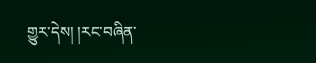གྱུར་དེས། །རང་བཞིན་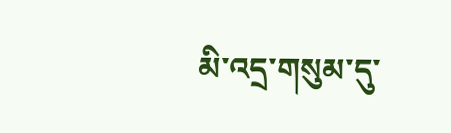མི་འདྲ་གསུམ་དུ་